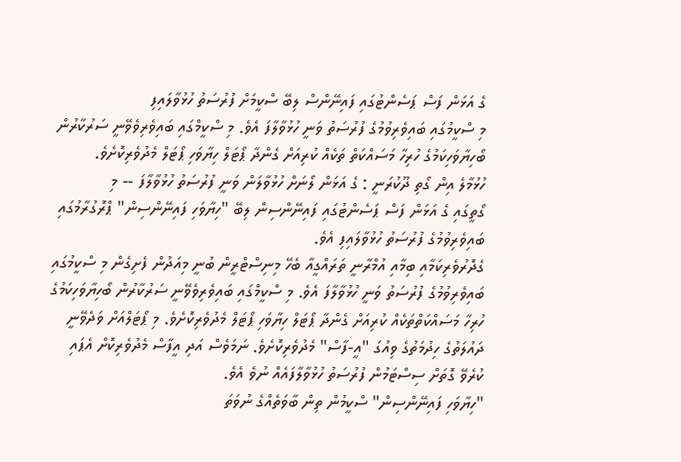ގެ އަޅަން ފަސް ޕަސެންޓުގައި ފައިނޭންސް ލިބޭ ސްކީމަށް ފުރުސަތު ހުޅުވާލައިފި
މި ސްކީމުގައި ބައިވެރިވުމުގެ ފުރުސަތު ވަނީ ހުޅުވާލާފަ އެވެ. މި ސްކީމްގައި ބައިވެރިވެވޭނީ ސަރުކާރުން ބޯހިޔާވަހިކަމުގެ ހުރިހާ މަސައްކަތް ތަކެއް ކުރިއަށް ގެންދާ ޕޯޓަލް ހިޔާވަހި ޕޯޓަލް މެދުވެރިކޮށެވެ.
ހުޅުމާލެ އިން ގޯތި ދޫކުރަނީ : ގެ އަޅަން ލޯނަށް ހުޅުވާލަން ވަނީ ފުރުސަތު ހުޅުވާލާފަ -- މި
ގޯތީގައި ގެ އަޅަން ފަސް ޕަސެންޓުގައި ފައިނޭންސިން ލިބޭ "ހިޔާވަހި ފައިނޭންސިން" ޕްރޮގުރާމުގައި ބައިވެރިވުމުގެ ފުރުސަތު ހުޅުވާލައިފި އެވެ.
ގެދޮރުވެރިކަމާއި ބިމާއި އުމްރާނީ ތަރައްގީއާ ބެހޭ މިނިސްޓްރީން ބުނީ މިއަދުން ފެށިގެން މި ސްކީމުގައި ބައިވެރިވުމުގެ ފުރުސަތު ވަނީ ހުޅުވާލާފަ އެވެ. މި ސްކީމްގައި ބައިވެރިވެވޭނީ ސަރުކާރުން ބޯހިޔާވަހިކަމުގެ ހުރިހާ މަސައްކަތްތަކެއް ކުރިއަށް ގެންދާ ޕޯޓަލް ހިޔާވަހި ޕޯޓަލް މެދުވެރިކޮށެވެ. މި ޕޯޓަލްއަށް ވަދެވޭނީ ދައުލަތުގެ ހިދުމަތުގެ ވިއުގަ "އީ-ފާސް" މެދުވެރިކޮށެވެ. ނަމަވެސް އަދި އީފާސް މެދުވެރިކޮށް އެޕައި ކުރެވޭ ގޮތަށް ސިސްޓަމުން ފުރުސަތު ހުޅުވާލާފައެއް ނުވެ އެވެ.
"ހިޔާވަހި ފައިނޭންސިން" ސްކީމުން ތިން ބާވަތެއްގެ ނުވަތަ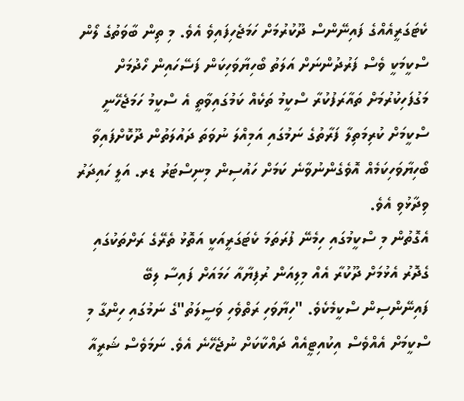ކެޓަގަރީއެއްގެ ފައިނޭންސް ދޫކުރުމަށް ހަމަޖެހިފައިވެ އެވެ. މި ތިން ބާވަތުގެ ލޯން ސްކީމަކީ ވެސް ފަރުދުންނަށް އަލަތު ބޯހިޔާވަހިކަން ފަސޭހައިން ހޯދުމަށް މަގުފަހިކުރުމަށް ތައާރަފުކުރާ ސްކީމު ތަކެއް ކަމުގައިވާތީ އެ ސްކީމު ހަމަޖެހޭނީ ސްކީމަށް ކުރިމަތިލާ ފަރާތުގެ ނަމުގައި އަމިއްލަ ނުވަތަ ދައުލަތުން ދޫކޮށްފައިވާ ބޯހިޔާވަހިކަމެއް އޮވެގެންނުވާނެ ކަމަށް ހައުސިން މިނިސްޓަރު ޑރ. އަލީ ހައިދަރު ވިދާޅުވި އެވެ.
އެގޮތުން މި ސްކީމުގައި ހިމެނޭ ފުރަތަމަ ކެޓަގަރީއަކީ އަތޮޅު ތެރޭގެ ރަށްތަކުގައި ގެދޮރު އެޅުމަށް ދޫކުރާ އެއް މިލިއަން ރުފިޔާއާ ހަމައަށް ފައިސާ ލިބޭ ފައިނޭންސިން ސްކީމެކެވެ. "ހިޔާވަހި ރަތްވެހި ވަސީލަތު"ގެ ނަމުގައި ހިންގާ މި ސްކީމަށް އެއްވެސް އިކުއިޓީއެއް ދައްކާކަށް ނުޖެހޭނެ އެވެ. ނަމަވެސް ޝަރީއާ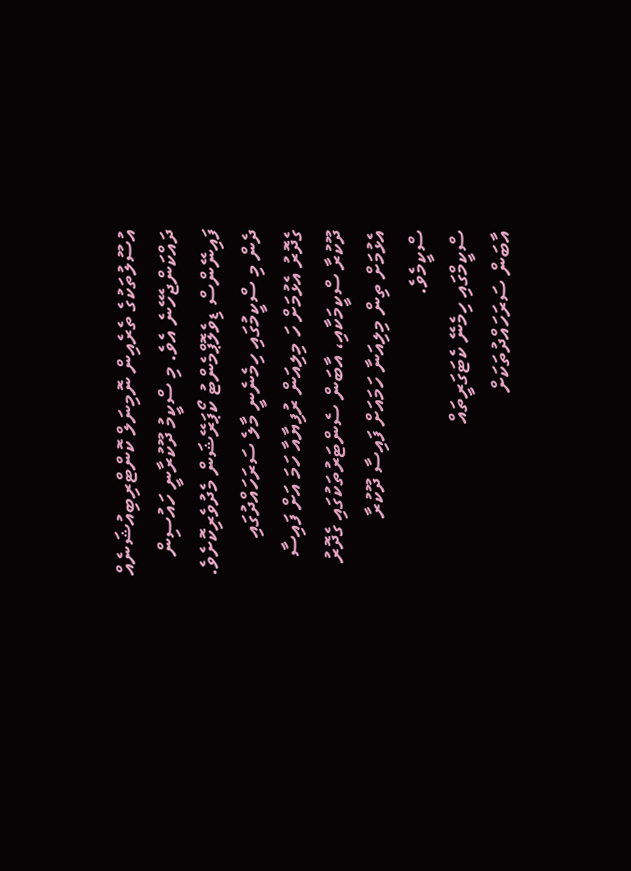އުސޫލުތަކުގެ ތެރެއިން ނޮމިނަލް ކޮންޓްރިބިއުޝަނެއް ދައްކަންޖެހޭނެ އެވެ. މި ސްކީމު ދޫކުރާނީ ހައުސިން ފައިނޭންސް ޑިވެލޮޕްމެންޓު ކޯޕަރޭޝަން މެދުވެރިކޮށެވެ. ދެން މި ސްކީމުގައި ހިމެނެނީ މާލެ ސަރަހައްދުގައި ގެދޮރު އެޅުމަށް ހަ މިލިއަން ރުފިޔާއާ ހަމަ އަށް ފައިސާ ދޫކުރާ ސްކީމަކާއި، އާބަން ސެންޓަރުތަކުގައި ގެދޮރު އެޅުމަށް ތިން މިލިއަނާ ހަމައަށް ފައިސާ ދޫކުރާ ސްކީމެވެ.
ސްކީމްގައި ހިމެނޭ ކެޓަގަރީތައް
އާބަން ސަރަހައްދުތަކަށް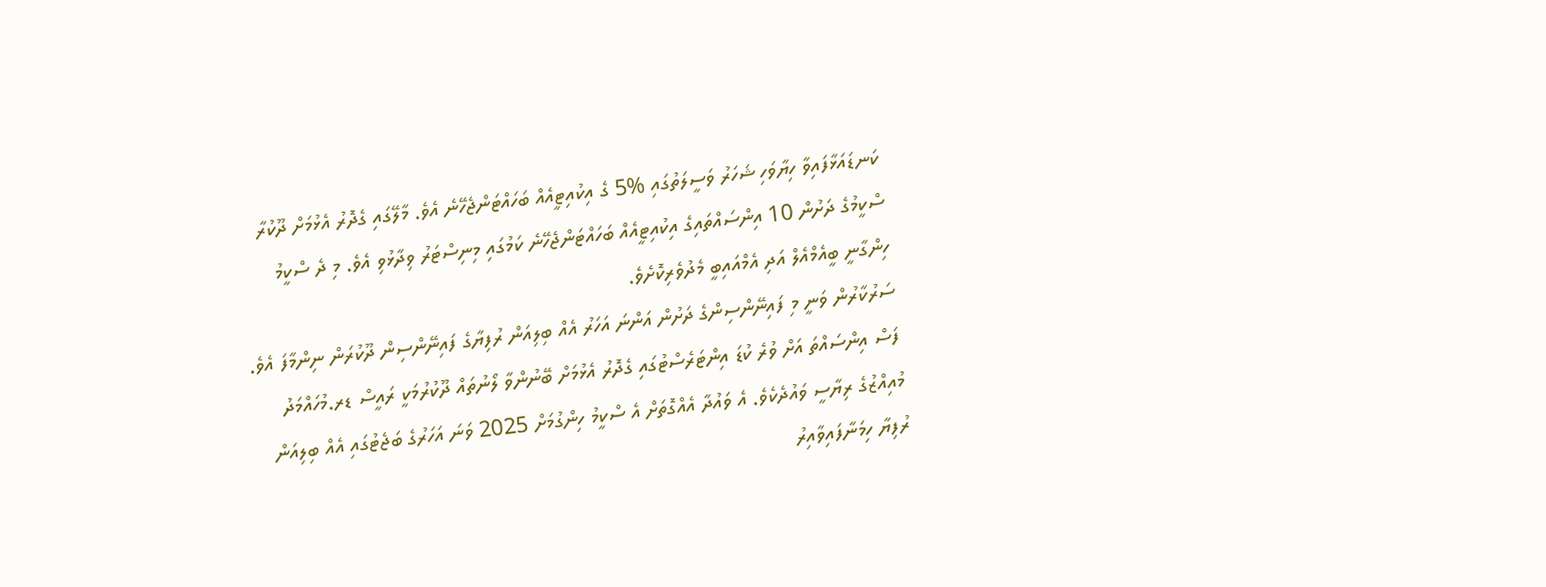ކަނޑައަޅާފައިވާ ހިޔާވަހި ޝަހަރު ވަސީލަތުގައި %5 ގެ އިކުއިޓީއެއް ބަހައްޓަންޖެހޭނެ އެވެ. މާލޭގައި ގެދޮރު އެޅުމަށް ދޫކުރާ ސްކީމުގެ ދަށުން 10 އިންސައްތައިގެ އިކުއިޓީއެއް ބަހައްޓަންޖެހޭނެ ކަމުގައި މިނިސްޓަރު ވިދާޅުވި އެވެ. މި ދެ ސްކީމު ހިންގާނީ ބީއެމްއެލް އަދި އެމްއައިބީ މެދުވެރިކޮށެވެ.
ސަރުކާރުން ވަނީ މި ފައިނޭންސިންގެ ދަށުން އަންނަ އަހަރު އެއް ބިލިއަން ރުފިޔާގެ ފައިނޭންސިން ދޫކުރަން ނިންމާފަ އެވެ.
ފަސް އިންސައްތަ އަށް ވުރެ ކުޑަ އިންޓަރެސްޓުގައި ގެދޮރު އެޅުމަށް ބޭނުންވާ ލޯނުތައް ދޫކުރުމަކީ ރައީސް ޑރ.މުހައްމަދު މުއިއްޒުގެ ރިޔާސީ ވައުދެކެވެ. އެ ވައުދާ އެއްގޮތަށް އެ ސްކީމު ހިންގުމަށް 2025 ވަނަ އަހަރުގެ ބަޖެޓުގައި އެއް ބިލިއަން ރުފިޔާ ހިމަނާފައިވާއިރު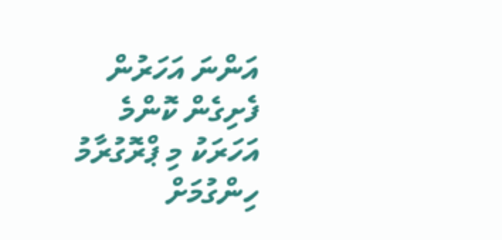އަންނަ އަހަރުން ފެށިގެން ކޮންމެ އަހަރަކު މި ޕްރޮގުރާމު ހިންގުމަށް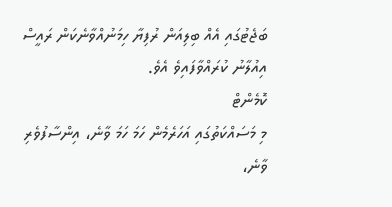ބަޖެޓުގައި އެއް ބިލިއަން ރުފިޔާ ހިމަނުއްވާނެކަން ރައީސް އިއުލާނު ކުރައްވާފައިވެ އެވެ.
ކޮމެންޓް
މި މަސައްކަތުގައި އަހަރެމެން ހަމަ ހަމަ ވާނެ، އިންސާފުވެރި ވާނެ،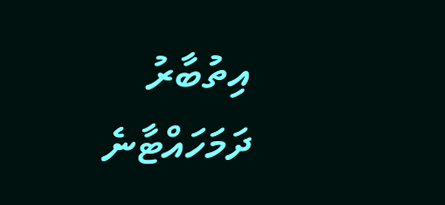އިތުބާރު ދަމަހައްޓާނެ